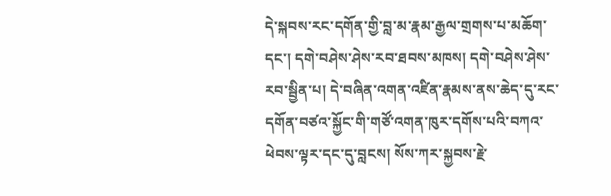དེ་སྐབས་རང་དགོན་གྱི་བླ་མ་རྣམ་རྒྱལ་གྲགས་པ་མཆོག་དང་། དགེ་བཤེས་ཤེས་རབ་ཐབས་མཁས། དགེ་བཤེས་ཤེས་རབ་སྦྱིན་པ། དེ་བཞིན་འགན་འཛིན་རྣམས་ནས་ཆེད་དུ་རང་དགོན་བཙའ་སྐྱོང་གི་གཙོ་འགན་ཁུར་དགོས་པའི་བཀའ་ཕེབས་ལྟར་དང་དུ་བླངས། སོས་ཀར་སྐྱབས་རྗེ་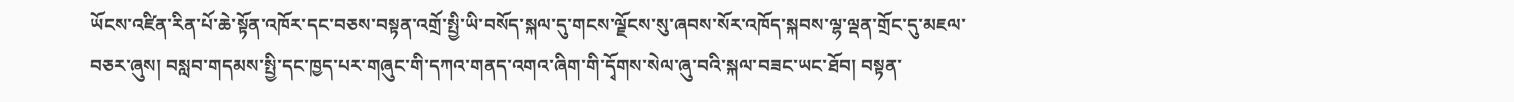ཡོངས་འཛིན་རིན་པོ་ཆེ་སྟོན་འཁོར་དང་བཅས་བསྟན་འགྲོ་སྤྱི་ཡི་བསོད་སྐལ་དུ་གངས་ལྗོངས་སུ་ཞབས་སོར་འཁོད་སྐབས་ལྷ་ལྡན་གྲོང་དུ་མཇལ་བཅར་ཞུས། བསླབ་གདམས་སྤྱི་དང་ཁྱད་པར་གཞུང་གི་དཀའ་གནད་འགའ་ཞིག་གི་དྭོགས་སེལ་ཞུ་བའི་སྐལ་བཟང་ཡང་ཐོབ། བསྟན་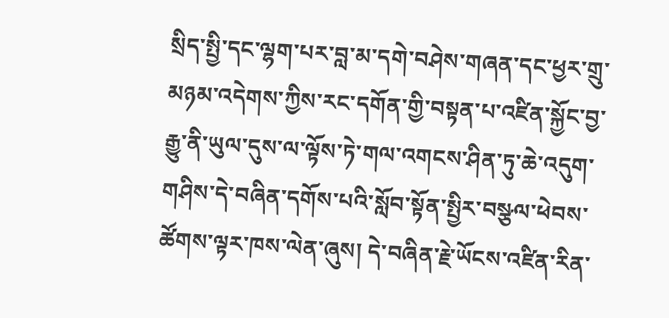སྲིད་སྤྱི་དང་ལྷག་པར་བླ་མ་དགེ་བཤེས་གཞན་དང་ཕྱར་གྲུ་མཉམ་འདེགས་ཀྱིས་རང་དགོན་གྱི་བསྟན་པ་འཛིན་སྐྱོང་བྱ་རྒྱུ་ནི་ཡུལ་དུས་ལ་ལྟོས་ཏེ་གལ་འགངས་ཤིན་ཏུ་ཆེ་འདུག་གཤིས་དེ་བཞིན་དགོས་པའི་སློབ་སྟོན་སྤྱིར་བསྩལ་ཕེབས་ཚོགས་ལྟར་ཁས་ལེན་ཞུས། དེ་བཞིན་རྗེ་ཡོངས་འཛིན་རིན་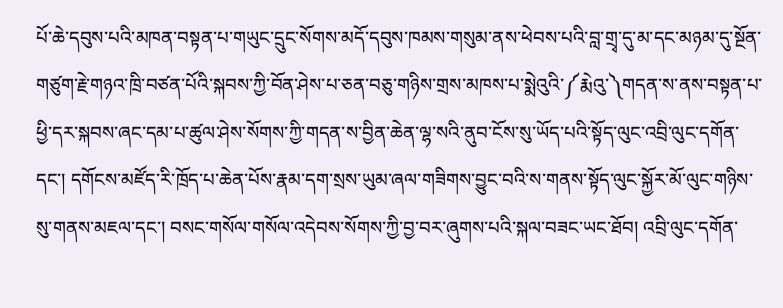པོ་ཆེ་དབུས་པའི་མཁན་བསྟན་པ་གཡུང་དྲུང་སོགས་མདོ་དབུས་ཁམས་གསུམ་ནས་ཕེབས་པའི་བླ་གྲྭ་དུ་མ་དང་མཉམ་དུ་སྔོན་གཙུག་རྗེ་གཉའ་ཁྲི་བཙན་པོའི་སྐབས་ཀྱི་བོན་ཤེས་པ་ཅན་བཅུ་གཉིས་གྲས་མཁས་པ་སྨེའུའི་༼རྨེའུ་༽གདན་ས་ནས་བསྟན་པ་ཕྱི་དར་སྐབས་ཞང་དམ་པ་ཚུལ་ཤེས་སོགས་ཀྱི་གདན་ས་བྱིན་ཆེན་ལྷ་སའི་ནུབ་ངོས་སུ་ཡོད་པའི་སྟོད་ལུང་འབྲི་ལུང་དགོན་དང་། དགོངས་མཛོད་རི་ཁྲོད་པ་ཆེན་པོས་རྣམ་དག་སྲས་ཡུམ་ཞལ་གཟིགས་བྱུང་བའི་ས་གནས་སྟོད་ལུང་སྐྱོར་མོ་ལུང་གཉིས་སུ་གནས་མཇལ་དང་། བསང་གསོལ་གསོལ་འདེབས་སོགས་ཀྱི་བྱ་བར་ཞུགས་པའི་སྐལ་བཟང་ཡང་ཐོབ། འབྲི་ལུང་དགོན་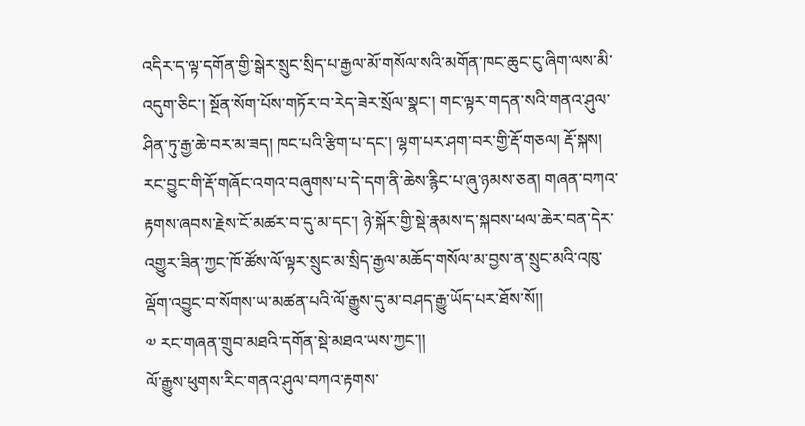འདིར་ད་ལྟ་དགོན་གྱི་སྒེར་སྲུང་སྲིད་པ་རྒྱལ་མོ་གསོལ་སའི་མགོན་ཁང་ཆུང་ངུ་ཞིག་ལས་མི་འདུག་ཅིང་། སྔོན་སོག་པོས་གཏོར་བ་རེད་ཟེར་སྲོལ་སྣང་། གང་ལྟར་གདན་སའི་གནའ་ཤུལ་ཤིན་ཏུ་རྒྱ་ཆེ་བར་མ་ཟད། ཁང་པའི་རྩིག་པ་དང་། ལྷག་པར་ཤག་བར་གྱི་རྡོ་གཅལ། རྡོ་སྐས། རང་བྱུང་གི་རྡོ་གཞོང་འགའ་བཞུགས་པ་དེ་དག་ནི་ཆེས་རྙིང་པ་ཞུ་ཉམས་ཅན། གཞན་བཀའ་རྟགས་ཞབས་རྗེས་ངོ་མཚར་བ་དུ་མ་དང་། ཉེ་སྐོར་གྱི་སྡེ་རྣམས་ད་སྐབས་ཕལ་ཆེར་བན་དེར་འགྱུར་ཟིན་ཀྱང་ཁོ་ཚོས་ལོ་ལྟར་སྲུང་མ་སྲིད་རྒྱལ་མཆོད་གསོལ་མ་བྱས་ན་སྲུང་མའི་འཁུ་ལྡོག་འབྱུང་བ་སོགས་ཡ་མཚན་པའི་ལོ་རྒྱུས་དུ་མ་བཤད་རྒྱུ་ཡོད་པར་ཐོས་སོ།།
༧ རང་གཞན་གྲུབ་མཐའི་དགོན་སྡེ་མཐའ་ཡས་ཀྱང་།།
ལོ་རྒྱུས་ཕུགས་རིང་གནའ་ཤུལ་བཀའ་རྟགས་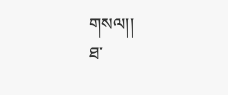གསལ།།
ཐ་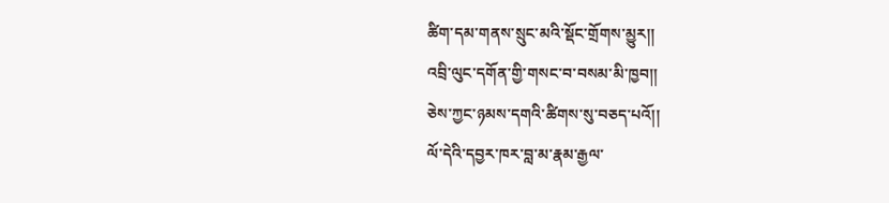ཚིག་དམ་གནས་སྲུང་མའི་སྡོང་གྲོགས་མྱུར།།
འབྲི་ལུང་དགོན་གྱི་གསང་བ་བསམ་མི་ཁྱབ།།
ཅེས་ཀྱང་ཉམས་དགའི་ཚིགས་སུ་བཅད་པའོ།།
ལོ་དེའི་དབྱར་ཁར་བླ་མ་རྣམ་རྒྱལ་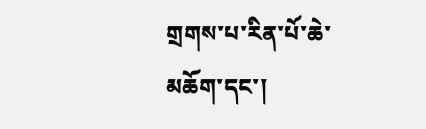གྲགས་པ་རིན་པོ་ཆེ་མཆོག་དང་།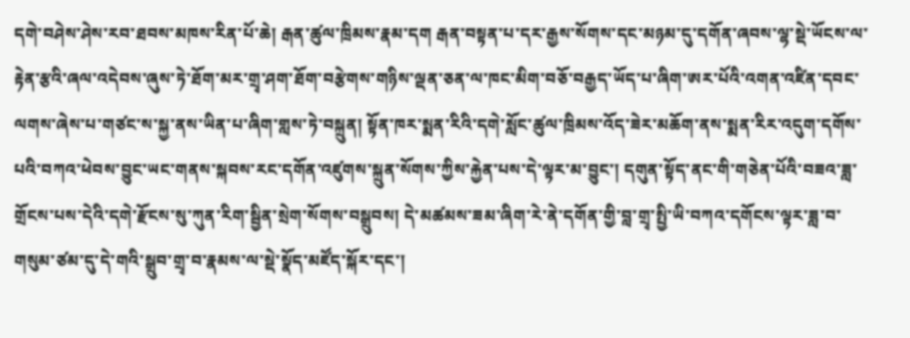དགེ་བཤེས་ཤེས་རབ་ཐབས་མཁས་རིན་པོ་ཆེ། རྒན་ཚུལ་ཁྲིམས་རྣམ་དག རྒན་བསྟན་པ་དར་རྒྱས་སོགས་དང་མཉམ་དུ་དགོན་ཞབས་ལྷ་སྡེ་ཡོངས་ལ་རྟེན་རྩའི་ཞལ་འདེབས་ཞུས་ཏེ་ཐོག་མར་གྲྭ་ཤག་ཐོག་བརྩེགས་གཉིས་ལྡན་ཅན་ལ་ཁང་མིག་བཅོ་བརྒྱད་ཡོད་པ་ཞིག་ཨར་པོའི་འགན་འཛིན་དབང་ལགས་ཞེས་པ་གཙང་ས་སྐྱ་ནས་ཡིན་པ་ཞིག་གླས་ཏེ་བསྐྲུན། སྟོན་ཁར་སྨན་རིའི་དགེ་སློང་ཚུལ་ཁྲིམས་འོད་ཟེར་མཆོག་ནས་སྨན་རིར་འདུག་དགོས་པའི་བཀའ་ཕེབས་བྱུང་ཡང་གནས་སྐབས་རང་དགོན་འཛུགས་སྐྲུན་སོགས་ཀྱིས་རྐྱེན་པས་དེ་ལྟར་མ་བྱུང་། དགུན་སྟོད་ནང་གི་གཅེན་པོའི་བཟའ་ཟླ་གྲོངས་པས་དེའི་དགེ་རྫོངས་སུ་ཀུན་རིག་སྦྱིན་སྲེག་སོགས་བསྒྲུབས། དེ་མཚམས་ཟམ་ཞིག་རེ་ནེ་དགོན་གྱི་བླ་གྲྭ་སྤྱི་ཡི་བཀའ་དགོངས་ལྟར་ཟླ་བ་གསུམ་ཙམ་དུ་དེ་གའི་སྒྲུབ་གྲྭ་བ་རྣམས་ལ་སྡེ་སྣོད་མཛོད་སྐོར་དང་།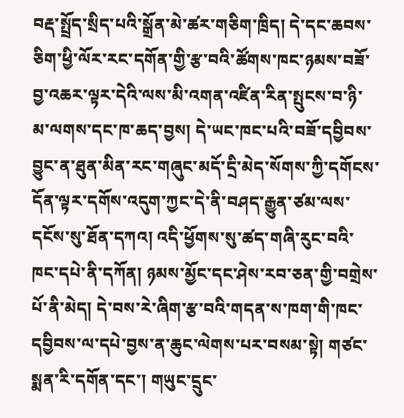བརྡ་སྤྲོད་སྲིད་པའི་སྒྲོན་མེ་ཚར་གཅིག་ཁྲིད། དེ་དང་ཆབས་ཅིག་ཕྱི་ལོར་རང་དགོན་གྱི་རྩ་བའི་ཚོགས་ཁང་ཉམས་བཟོ་བྱ་འཆར་ལྟར་དེའི་ལས་མི་འགན་འཛིན་རིན་སྤུངས་བ་ཉི་མ་ལགས་དང་ཁ་ཆད་བྱས། དེ་ཡང་ཁང་པའི་བཟོ་དབྱིབས་བྱུང་ན་ཐུན་མིན་རང་གཞུང་མདོ་དྲི་མེད་སོགས་ཀྱི་དགོངས་དོན་ལྟར་དགོས་འདུག་ཀྱང་དེ་ནི་བཤད་རྒྱུན་ཙམ་ལས་དངོས་སུ་ཐོན་དཀའ། འདི་ཕྱོགས་སུ་ཚད་གཞི་རུང་བའི་ཁང་དཔེ་ནི་དཀོན། ཉམས་མྱོང་དང་ཤེས་རབ་ཅན་གྱི་བགྲེས་པོ་ནི་མེད། དེ་བས་རེ་ཞིག་རྩ་བའི་གདན་ས་ཁག་གི་ཁང་དབྱིབས་ལ་དཔེ་བྱས་ན་ཆུང་ལེགས་པར་བསམ་སྟེ། གཙང་སྨན་རི་དགོན་དང་། གཡུང་དྲུང་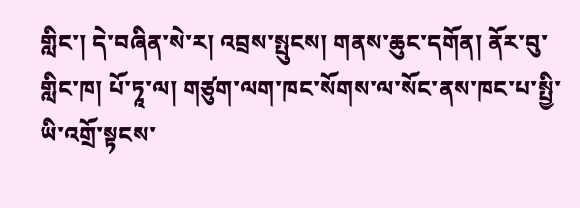གླིང་། དེ་བཞིན་སེ་ར། འབྲས་སྤུངས། གནས་ཆུང་དགོན། ནོར་བུ་གླིང་ཁ། པོ་ཏཱ་ལ། གཙུག་ལག་ཁང་སོགས་ལ་སོང་ནས་ཁང་པ་སྤྱི་ཡི་འགྲོ་སྟངས་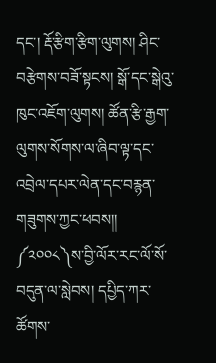དང་། རྡོ་རྩིག་རྩིག་ལུགས། ཤིང་བརྩེགས་བཟོ་སྟངས། སྒོ་དང་སྒེའུ་ཁུང་འཇོག་ལུགས། ཚོན་རྩི་རྒྱག་ལུགས་སོགས་ལ་ཞིབ་ལྟ་དང་འབྲེལ་དཔར་ལེན་དང་བརྙན་གཟུགས་ཀྱང་ཕབས།།
༼༢༠༠༨༽ས་བྱི་ལོར་རང་ལོ་སོ་བདུན་ལ་སླེབས། དཔྱིད་ཀར་ཚོགས་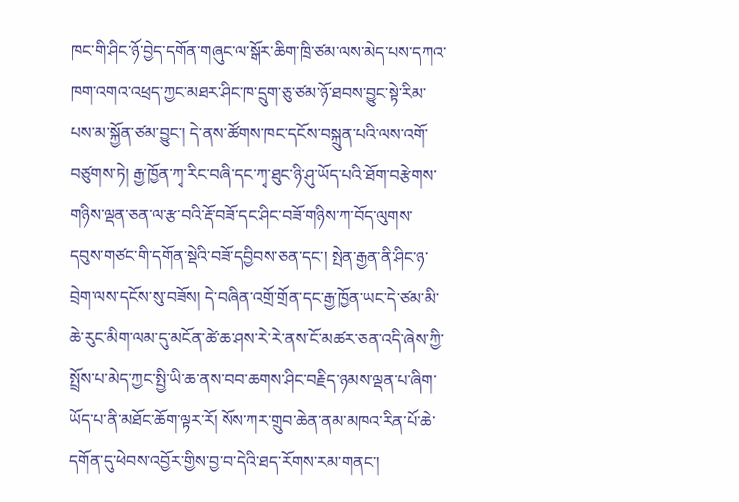ཁང་གི་ཤིང་ཉོ་བྱེད་དགོན་གཞུང་ལ་སྒོར་ཆིག་ཁྲི་ཙམ་ལས་མེད་པས་དཀའ་ཁག་འགའ་འཕྲད་ཀྱང་མཐར་ཤིང་ཁ་དྲུག་ཅུ་ཙམ་ཉོ་ཐབས་བྱུང་སྟེ་རིམ་པས་མ་སྐྱོན་ཙམ་བྱུང་། དེ་ནས་ཚོགས་ཁང་དངོས་བསྐྲུན་པའི་ལས་འགོ་བཙུགས་ཏེ། རྒྱ་ཁྱོན་ཀྭ་རིང་བཞི་དང་ཀྭ་ཐུང་ཉི་ཤུ་ཡོད་པའི་ཐོག་བརྩེགས་གཉིས་ལྡན་ཅན་ལ་རྩ་བའི་རྡོ་བཟོ་དང་ཤིང་བཟོ་གཉིས་ཀ་བོད་ལུགས་དབུས་གཙང་གི་དགོན་སྡེའི་བཟོ་དབྱིབས་ཅན་དང་། སྤེན་རྒྱན་ནི་ཤིང་ཉ་བྲེག་ལས་དངོས་སུ་བཟོས། དེ་བཞིན་འགྲོ་གྲོན་དང་རྒྱ་ཁྱོན་ཡང་དེ་ཙམ་མི་ཆེ་རུང་མིག་ལམ་དུ་མངོན་ཚེ་ཆ་ཤས་རེ་རེ་ནས་ངོ་མཚར་ཅན་འདི་ཞེས་ཀྱི་སྤྲོས་པ་མེད་ཀྱང་སྤྱི་ཡི་ཆ་ནས་བབ་ཆགས་ཤིང་བརྗིད་ཉམས་ལྡན་པ་ཞིག་ཡོད་པ་ནི་མཐོང་ཆོག་ལྟར་རོ། སོས་ཀར་གྲུབ་ཆེན་ནམ་མཁའ་རིན་པོ་ཆེ་དགོན་དུ་ཕེབས་འབྱོར་གྱིས་བྱ་བ་དེའི་ཐད་རོགས་རམ་གནང་།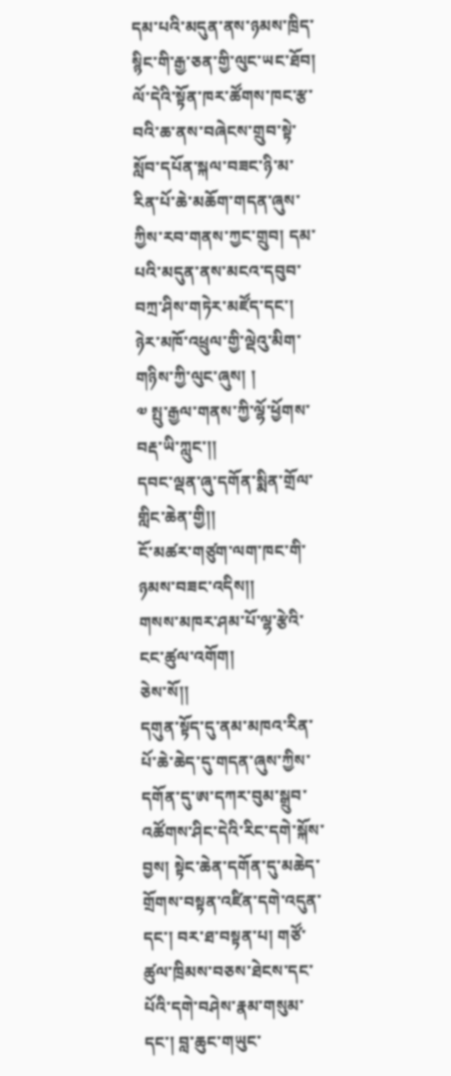དམ་པའི་མདུན་ནས་ཉམས་ཁྲིད་སྙིང་གི་རྒྱ་ཅན་གྱི་ལུང་ཡང་ཐོབ། ལོ་དེའི་སྟོན་ཁར་ཚོགས་ཁང་རྩ་བའི་ཆ་ནས་བཞེངས་གྲུབ་སྟེ་སློབ་དཔོན་སྐལ་བཟང་ཉི་མ་རིན་པོ་ཆེ་མཆོག་གདན་ཞུས་ཀྱིས་རབ་གནས་ཀྱང་གྲུབ། དམ་པའི་མདུན་ནས་མངའ་དབུབ་བཀྲ་ཤིས་གཏེར་མཛོད་དང་། ཉེར་མཁོ་འཕྲུལ་གྱི་ལྡེའུ་མིག་གཉིས་ཀྱི་ལུང་ཞུས། །
༧ སྤུ་རྒྱལ་གནས་ཀྱི་ལྷོ་ཕྱོགས་བརྡ་ཡི་ཀླུང་།།
དབང་ལྡན་ཞུ་དགོན་སྨིན་གྲོལ་གླིང་ཆེན་གྱི།།
ངོ་མཚར་གཙུག་ལག་ཁང་གི་ཉམས་བཟང་འདིས།།
གསས་མཁར་ཤམ་པོ་ལྷ་རྩེའི་ངང་ཚུལ་འགོག།
ཅེས་སོ།།
དགུན་སྟོད་དུ་ནམ་མཁའ་རིན་པོ་ཆེ་ཆེད་དུ་གདན་ཞུས་ཀྱིས་དགོན་དུ་ཨ་དཀར་བུམ་སྒྲུབ་འཚོགས་ཤིང་དེའི་རིང་དགེ་སྐོས་བྱས། སྟེང་ཆེན་དགོན་དུ་མཆེད་གྲོགས་བསྟན་འཛིན་དགེ་འདུན་དང་། བར་ཐ་བསྟན་པ། གཙོ་ཚུལ་ཁྲིམས་བཅས་ཐེངས་དང་པོའི་དགེ་བཤེས་རྣམ་གསུམ་དང་། བླ་ཆུང་གཡུང་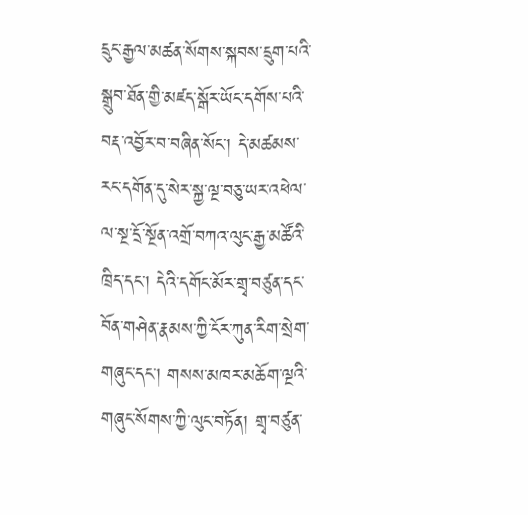དྲུང་རྒྱལ་མཚན་སོགས་སྐབས་དྲུག་པའི་སྒྲུབ་ཐོན་གྱི་མཛད་སྒོར་ཡོང་དགོས་པའི་བརྡ་འབྱོར་བ་བཞིན་སོང་། དེ་མཚམས་རང་དགོན་དུ་སེར་སྐྱ་ལྔ་བཅུ་ཡར་འཕེལ་ལ་སྔ་དྲོ་སྔོན་འགྲོ་བཀའ་ལུང་རྒྱ་མཚོའི་ཁྲིད་དང་། དེའི་དགོང་མོར་གྲྭ་བཙུན་དང་བོན་གཤེན་རྣམས་ཀྱི་ངོར་ཀུན་རིག་སྲེག་གཞུང་དང་། གསས་མཁར་མཆོག་ལྔའི་གཞུང་སོགས་ཀྱི་ལུང་བཏོན། གྲྭ་བཙུན་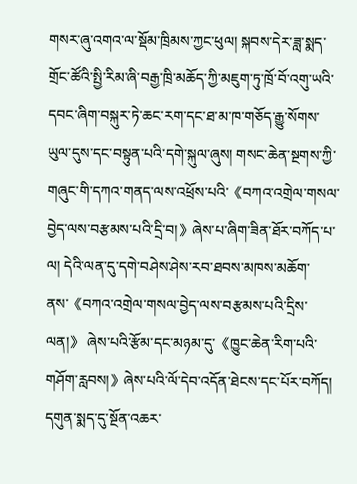གསར་ཞུ་འགའ་ལ་སྡོམ་ཁྲིམས་ཀྱང་ཕུལ། སྐབས་དེར་ཟླ་སྨད་གྲོང་ཚོའི་སྤྱི་རིམ་ཞི་བརྒྱ་ཁྲི་མཆོད་ཀྱི་མཇུག་ཏུ་ཁྲོ་བོ་འགུ་ཡའི་དབང་ཞིག་བསྐུར་ཏེ་ཆང་རག་དང་ཐ་མ་ཁ་གཅོད་རྒྱུ་སོགས་ཡུལ་དུས་དང་བསྟུན་པའི་དགེ་སྐུལ་ཞུས། གསང་ཆེན་སྔགས་ཀྱི་གཞུང་གི་དཀའ་གནད་ལས་འཕྲོས་པའི་《བཀའ་འགྲེལ་གསལ་བྱེད་ལས་བརྩམས་པའི་དྲི་བ།》ཞེས་པ་ཞིག་ཟིན་ཐོར་བཀོད་པ་ལ། དེའི་ལན་དུ་དགེ་བཤེས་ཤེས་རབ་ཐབས་མཁས་མཆོག་ནས་《བཀའ་འགྲེལ་གསལ་བྱེད་ལས་བརྩམས་པའི་དྲིས་ལན།》 ཞེས་པའི་རྩོམ་དང་མཉམ་དུ་《ཁྱུང་ཆེན་རིག་པའི་གཤོག་རླབས།》ཞེས་པའི་ལོ་དེབ་འདོན་ཐེངས་དང་པོར་བཀོད། དགུན་སྨད་དུ་སྔོན་འཆར་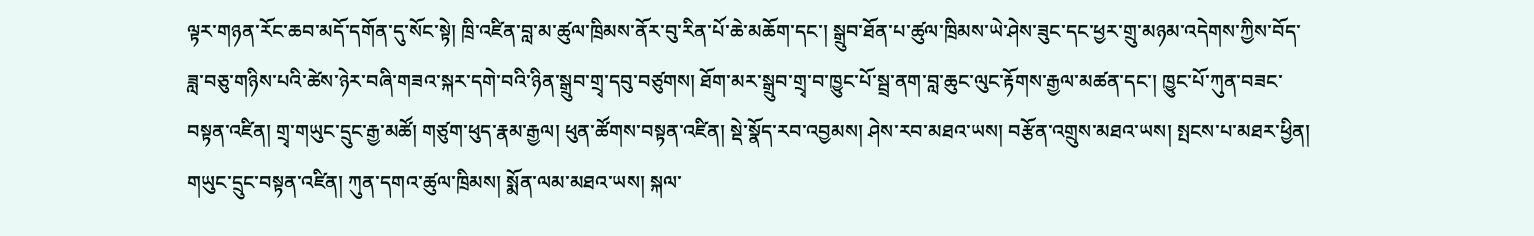ལྟར་གཉན་རོང་ཆབ་མདོ་དགོན་དུ་སོང་སྟེ། ཁྲི་འཛིན་བླ་མ་ཚུལ་ཁྲིམས་ནོར་བུ་རིན་པོ་ཆེ་མཆོག་དང་། སྒྲུབ་ཐོན་པ་ཚུལ་ཁྲིམས་ཡེ་ཤེས་ཟུང་དང་ཕྱར་གྲུ་མཉམ་འདེགས་ཀྱིས་བོད་ཟླ་བཅུ་གཉིས་པའི་ཚེས་ཉེར་བཞི་གཟའ་སྐར་དགེ་བའི་ཉིན་སྒྲུབ་གྲྭ་དབུ་བཙུགས། ཐོག་མར་སྒྲུབ་གྲྭ་བ་ཁྱུང་པོ་སྦྲ་ནག་བླ་ཆུང་ལུང་རྟོགས་རྒྱལ་མཚན་དང་། ཁྱུང་པོ་ཀུན་བཟང་བསྟན་འཛིན། གྲྭ་གཡུང་དྲུང་རྒྱ་མཚོ། གཙུག་ཕུད་རྣམ་རྒྱལ། ཕུན་ཚོགས་བསྟན་འཛིན། སྡེ་སྣོད་རབ་འབྱམས། ཤེས་རབ་མཐའ་ཡས། བརྩོན་འགྲུས་མཐའ་ཡས། སྤངས་པ་མཐར་ཕྱིན། གཡུང་དྲུང་བསྟན་འཛིན། ཀུན་དགའ་ཚུལ་ཁྲིམས། སྨོན་ལམ་མཐའ་ཡས། སྐལ་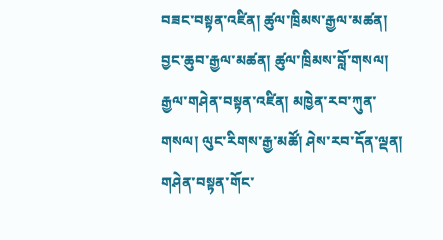བཟང་བསྟན་འཛིན། ཚུལ་ཁྲིམས་རྒྱལ་མཚན། བྱང་ཆུབ་རྒྱལ་མཚན། ཚུལ་ཁྲིམས་བློ་གསལ། རྒྱལ་གཤེན་བསྟན་འཛིན། མཁྱེན་རབ་ཀུན་གསལ། ལུང་རིགས་རྒྱ་མཚོ། ཤེས་རབ་དོན་ལྡན། གཤེན་བསྟན་གོང་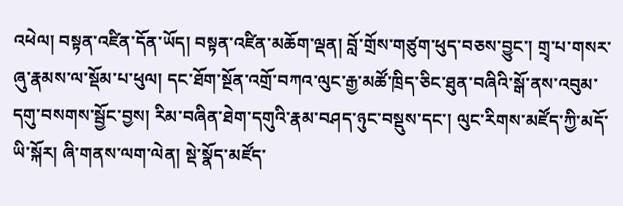འཕེལ། བསྟན་འཛིན་དོན་ཡོད། བསྟན་འཛིན་མཆོག་ལྡན། བློ་གྲོས་གཙུག་ཕུད་བཅས་བྱུང་། གྲྭ་པ་གསར་ཞུ་རྣམས་ལ་སྡོམ་པ་ཕུལ། དང་ཐོག་སྔོན་འགྲོ་བཀའ་ལུང་རྒྱ་མཚོ་ཁྲིད་ཅིང་ཐུན་བཞིའི་སྒོ་ནས་འབུམ་དགུ་བསགས་སྦྱོང་བྱས། རིམ་བཞིན་ཐེག་དགུའི་རྣམ་བཤད་ཉུང་བསྡུས་དང་། ལུང་རིགས་མཛོད་ཀྱི་མདོ་ཡི་སྐོར། ཞི་གནས་ལག་ལེན། སྡེ་སྣོད་མཛོད་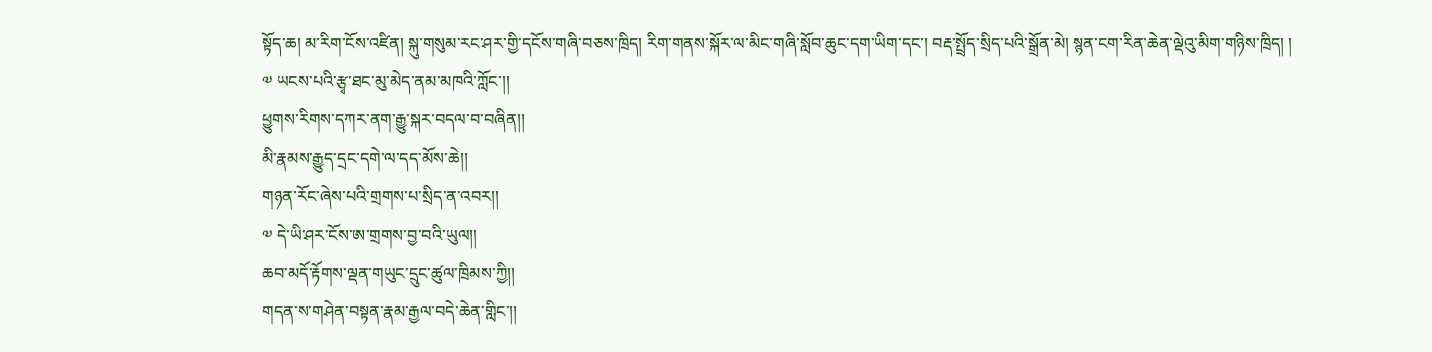སྟོད་ཆ། མ་རིག་ངོས་འཛིན། སྐུ་གསུམ་རང་ཤར་གྱི་དངོས་གཞི་བཅས་ཁྲིད། རིག་གནས་སྐོར་ལ་མིང་གཞི་སློབ་ཆུང་དག་ཡིག་དང་། བརྡ་སྤྲོད་སྲིད་པའི་སྒྲོན་མེ། སྙན་ངག་རིན་ཆེན་ལྡེའུ་མིག་གཉིས་ཁྲིད། །
༧ ཡངས་པའི་རྩྭ་ཐང་མུ་མེད་ནམ་མཁའི་ཀློང་།།
ཕྱུགས་རིགས་དཀར་ནག་རྒྱུ་སྐར་བདལ་བ་བཞིན།།
མི་རྣམས་རྒྱུད་དྲང་དགེ་ལ་དད་མོས་ཆེ།།
གཉན་རོང་ཞེས་པའི་གྲགས་པ་སྲིད་ན་འབར།།
༧ དེ་ཡི་ཤར་ངོས་ཨ་གྲགས་བྱ་བའི་ཡུལ།།
ཆབ་མདོ་རྟོགས་ལྡན་གཡུང་དྲུང་ཚུལ་ཁྲིམས་ཀྱི།།
གདན་ས་གཤེན་བསྟན་རྣམ་རྒྱལ་བདེ་ཆེན་གླིང་།།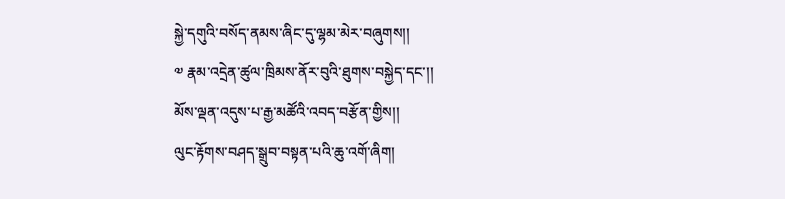སྐྱེ་དགུའི་བསོད་ནམས་ཞིང་དུ་ལྷམ་མེར་བཞུགས།།
༧ རྣམ་འདྲེན་ཚུལ་ཁྲིམས་ནོར་བུའི་ཐུགས་བསྐྱེད་དང་།།
མོས་ལྡན་འདུས་པ་རྒྱ་མཚོའི་འབད་བརྩོན་གྱིས།།
ལུང་རྟོགས་བཤད་སྒྲུབ་བསྟན་པའི་ཆུ་འགོ་ཞིག།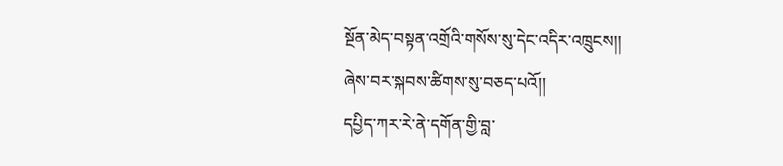སྔོན་མེད་བསྟན་འགྲོའི་གསོས་སུ་དེང་འདིར་འཁྲུངས།།
ཞེས་བར་སྐབས་ཚིགས་སུ་བཅད་པའོ།།
དཔྱིད་ཀར་རེ་ནེ་དགོན་གྱི་བླ་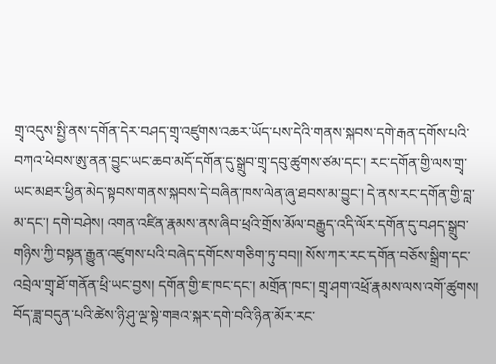གྲྭ་འདུས་སྤྱི་ནས་དགོན་དེར་བཤད་གྲྭ་འཛུགས་འཆར་ཡོད་པས་དེའི་གནས་སྐབས་དགེ་རྒན་དགོས་པའི་བཀའ་ཕེབས་ཨུ་ནན་བྱུང་ཡང་ཆབ་མདོ་དགོན་དུ་སྒྲུབ་གྲྭ་དབུ་ཚུགས་ཙམ་དང་། རང་དགོན་གྱི་ལས་གྲྭ་ཡང་མཐར་ཕྱིན་མེད་སྟབས་གནས་སྐབས་དེ་བཞིན་ཁས་ལེན་ཞུ་ཐབས་མ་བྱུང་། དེ་ནས་རང་དགོན་གྱི་བླ་མ་དང་། དགེ་བཤེས། འགན་འཛིན་རྣམས་ནས་ཞིབ་ཕྲའི་གྲོས་མོལ་བརྒྱུད་འདི་ལོར་དགོན་དུ་བཤད་སྒྲུབ་གཉིས་ཀྱི་བསྟན་རྒྱུན་འཛུགས་པའི་བཞེད་དགོངས་གཅིག་ཏུ་བབ།། སོས་ཀར་རང་དགོན་བཅོས་སྒྲིག་དང་འབྲེལ་གྲྭ་ཐོ་གནོན་ཕྲི་ཡང་བྱས། དགོན་གྱི་ཇ་ཁང་དང་། མགྲོན་ཁང་། གྲྭ་ཤག་འཕྲོ་རྣམས་ལས་འགོ་ཚུགས། བོད་ཟླ་བདུན་པའི་ཚེས་ཉི་ཤུ་ལྔ་སྟེ་གཟའ་སྐར་དགེ་བའི་ཉིན་མོར་རང་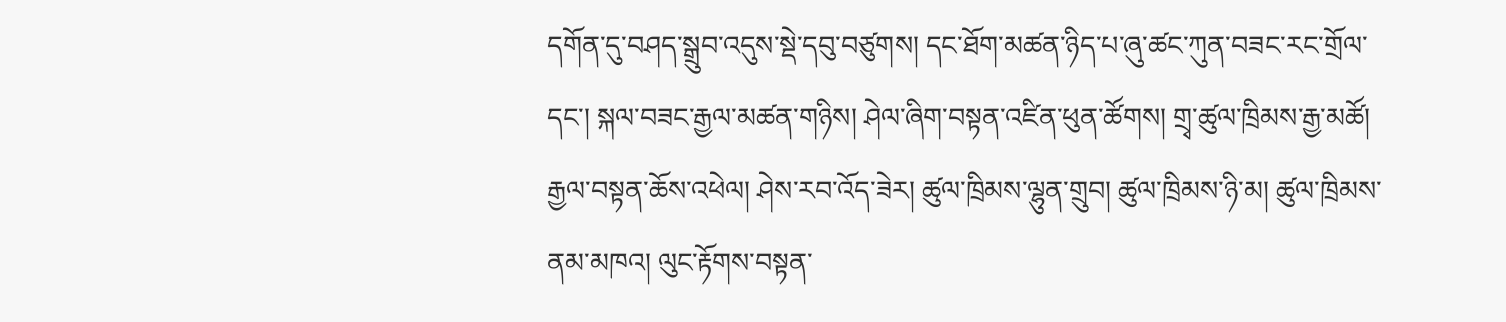དགོན་དུ་བཤད་སྒྲུབ་འདུས་སྡེ་དབུ་བཙུགས། དང་ཐོག་མཚན་ཉིད་པ་ཞུ་ཚང་ཀུན་བཟང་རང་གྲོལ་དང་། སྐལ་བཟང་རྒྱལ་མཚན་གཉིས། ཤེལ་ཞིག་བསྟན་འཛིན་ཕུན་ཚོགས། གྲྭ་ཚུལ་ཁྲིམས་རྒྱ་མཚོ། རྒྱལ་བསྟན་ཆོས་འཕེལ། ཤེས་རབ་འོད་ཟེར། ཚུལ་ཁྲིམས་ལྷུན་གྲུབ། ཚུལ་ཁྲིམས་ཉི་མ། ཚུལ་ཁྲིམས་ནམ་མཁའ། ལུང་རྟོགས་བསྟན་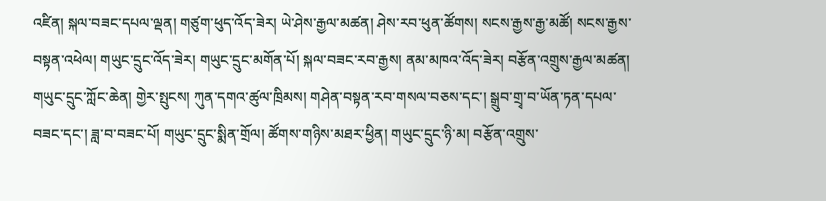འཛིན། སྐལ་བཟང་དཔལ་ལྡན། གཙུག་ཕུད་འོད་ཟེར། ཡེ་ཤེས་རྒྱལ་མཚན། ཤེས་རབ་ཕུན་ཚོགས། སངས་རྒྱས་རྒྱ་མཚོ། སངས་རྒྱས་བསྟན་འཕེལ། གཡུང་དྲུང་འོད་ཟེར། གཡུང་དྲུང་མགོན་པོ། སྐལ་བཟང་རབ་རྒྱས། ནམ་མཁའ་འོད་ཟེར། བརྩོན་འགྲུས་རྒྱལ་མཚན། གཡུང་དྲུང་ཀློང་ཆེན། གྱེར་སྤུངས། ཀུན་དགའ་ཚུལ་ཁྲིམས། གཤེན་བསྟན་རབ་གསལ་བཅས་དང་། སྒྲུབ་གྲྭ་བ་ཡོན་ཏན་དཔལ་བཟང་དང་། ཟླ་བ་བཟང་པོ། གཡུང་དྲུང་སྨིན་གྲོལ། ཚོགས་གཉིས་མཐར་ཕྱིན། གཡུང་དྲུང་ཉི་མ། བརྩོན་འགྲུས་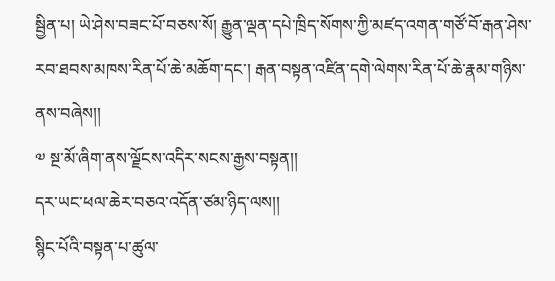སྦྱིན་པ། ཡེ་ཤེས་བཟང་པོ་བཅས་སོ། རྒྱུན་ལྡན་དཔེ་ཁྲིད་སོགས་ཀྱི་མཛད་འགན་གཙོ་བོ་རྒན་ཤེས་རབ་ཐབས་མཁས་རིན་པོ་ཆེ་མཆོག་དང་། རྒན་བསྟན་འཛིན་དགེ་ལེགས་རིན་པོ་ཆེ་རྣམ་གཉིས་ནས་བཞེས།།
༧ སྔ་མོ་ཞིག་ནས་ལྗོངས་འདིར་སངས་རྒྱས་བསྟན།།
དར་ཡང་ཕལ་ཆེར་བཅའ་འདོན་ཙམ་ཉིད་ལས།།
སྙིང་པོའི་བསྟན་པ་ཚུལ་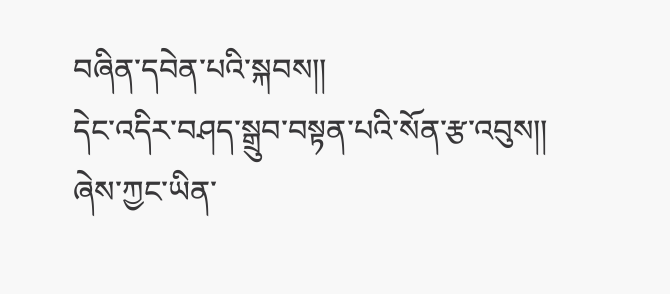བཞིན་དབེན་པའི་སྐབས།།
དེང་འདིར་བཤད་སྒྲུབ་བསྟན་པའི་སོན་རྩ་འབུས།།
ཞེས་ཀྱང་ཡིན་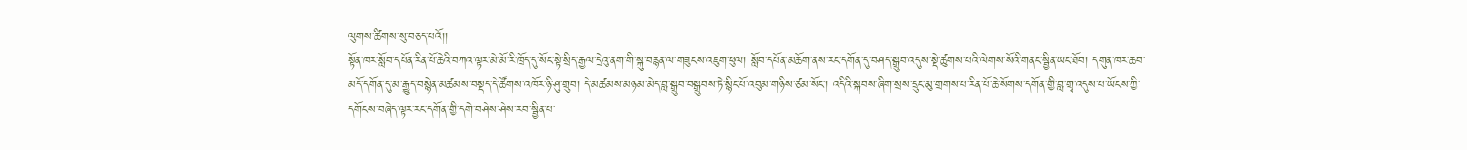ལུགས་ཚིགས་སུ་བཅད་པའོ།།
སྟོན་ཁར་སློབ་དཔོན་རིན་པོ་ཆེའི་བཀའ་ལྟར་མེ་མོ་རི་ཁྲོད་དུ་སོང་སྟེ་སྲིད་རྒྱལ་དྲེའུ་ནག་གི་སྐུ་བརྙན་ལ་གཟུངས་འཇུག་ཕུལ། སློབ་དཔོན་མཆོག་ནས་རང་དགོན་དུ་བཤད་སྒྲུབ་འདུས་སྡེ་ཚུགས་པའི་ལེགས་སོའི་གནང་སྦྱིན་ཡང་ཐོབ། དགུན་ཁར་ཆབ་མདོ་དགོན་དུ་མ་རྒྱུད་བསྙེན་མཚམས་བསྡད་དེ་ཚོགས་འཁོར་ཉི་ཤུ་གྲུབ། དེ་མཚམས་མཉམ་མེད་བླ་སྒྲུབ་བསྒྲུབས་ཏེ་སྙིང་པོ་འབུམ་གཉིས་ཙམ་སོང་། འདིའི་སྐབས་ཞིག་སྲས་དྲུང་མུ་གྲགས་པ་རིན་པོ་ཆེ་སོགས་དགོན་གྱི་བླ་གྲྭ་འདུས་པ་ཡོངས་ཀྱི་དགོངས་བཞེད་ལྟར་རང་དགོན་གྱི་དགེ་བཤེས་ཤེས་རབ་སྦྱིན་པ་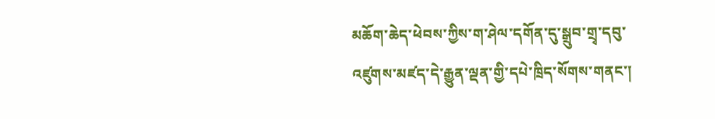མཆོག་ཆེད་ཕེབས་ཀྱིས་ག་ཤེལ་དགོན་དུ་སྒྲུབ་གྲྭ་དབུ་འཛུགས་མཛད་དེ་རྒྱུན་ལྡན་གྱི་དཔེ་ཁྲིད་སོགས་གནང་།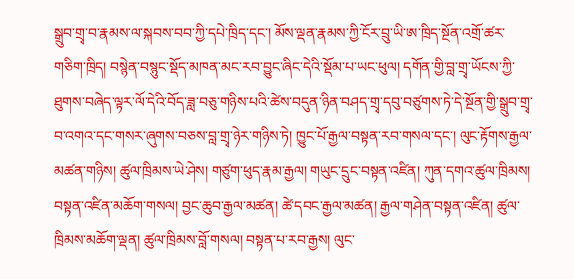སྒྲུབ་གྲྭ་བ་རྣམས་ལ་སྐབས་བབ་ཀྱི་དཔེ་ཁྲིད་དང་། མོས་ལྡན་རྣམས་ཀྱི་ངོར་བྲུ་ཡི་ཨ་ཁྲིད་སྔོན་འགྲོ་ཚར་གཅིག་ཁྲིད། བསྙེན་བསྙུང་སྡོད་མཁན་མང་རབ་བྱུང་ཞིང་དེའི་སྡོམ་པ་ཡང་ཕུལ། དགོན་གྱི་བླ་གྲྭ་ཡོངས་ཀྱི་ཐུགས་བཞེད་ལྟར་ལོ་དེའི་བོད་ཟླ་བཅུ་གཉིས་པའི་ཚེས་བདུན་ཉིན་བཤད་གྲྭ་དབུ་བཙུགས་ཏེ་དེ་སྔོན་གྱི་སྒྲུབ་གྲྭ་བ་འགའ་དང་གསར་ཞུགས་བཅས་བླ་གྲྭ་ཉེར་གཉིས་ཏེ། ཁྱུང་པོ་རྒྱལ་བསྟན་རབ་གསལ་དང་། ལུང་རྟོགས་རྒྱལ་མཚན་གཉིས། ཚུལ་ཁྲིམས་ཡེ་ཤེས། གཙུག་ཕུད་རྣམ་རྒྱལ། གཡུང་དྲུང་བསྟན་འཛིན། ཀུན་དགའ་ཚུལ་ཁྲིམས། བསྟན་འཛིན་མཆོག་གསལ། བྱང་ཆུབ་རྒྱལ་མཚན། ཚེ་དབང་རྒྱལ་མཚན། རྒྱལ་གཤེན་བསྟན་འཛིན། ཚུལ་ཁྲིམས་མཆོག་ལྡན། ཚུལ་ཁྲིམས་བློ་གསལ། བསྟན་པ་རབ་རྒྱས། ལུང་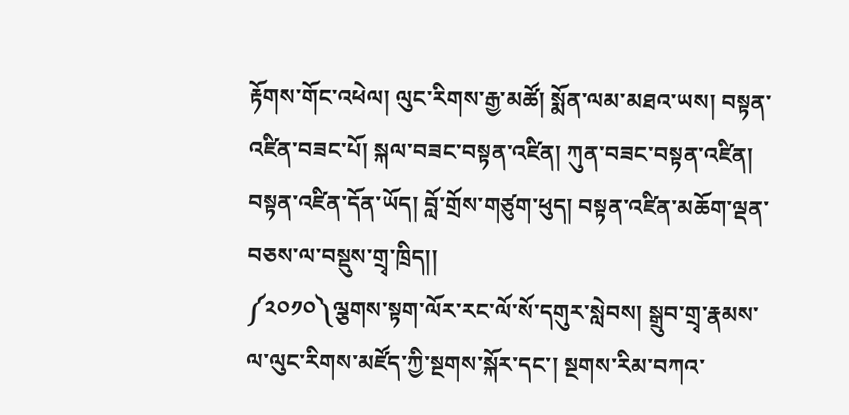རྟོགས་གོང་འཕེལ། ལུང་རིགས་རྒྱ་མཚོ། སྨོན་ལམ་མཐའ་ཡས། བསྟན་འཛིན་བཟང་པོ། སྐལ་བཟང་བསྟན་འཛིན། ཀུན་བཟང་བསྟན་འཛིན། བསྟན་འཛིན་དོན་ཡོད། བློ་གྲོས་གཙུག་ཕུད། བསྟན་འཛིན་མཆོག་ལྡན་བཅས་ལ་བསྡུས་གྲྭ་ཁྲིད།།
༼༢༠༡༠༽ལྕགས་སྟག་ལོར་རང་ལོ་སོ་དགུར་སླེབས། སྒྲུབ་གྲྭ་རྣམས་ལ་ལུང་རིགས་མཛོད་ཀྱི་སྔགས་སྐོར་དང་། སྔགས་རིམ་བཀའ་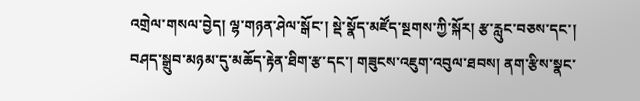འགྲེལ་གསལ་བྱེད། ལྷ་གཉན་ཤེལ་སྒོང་། སྡེ་སྣོད་མཛོད་སྔགས་ཀྱི་སྐོར། རྩ་རླུང་བཅས་དང་། བཤད་སྒྲུབ་མཉམ་དུ་མཆོད་རྟེན་ཐིག་རྩ་དང་། གཟུངས་འཇུག་འབུལ་ཐབས། ནག་རྩིས་སྣང་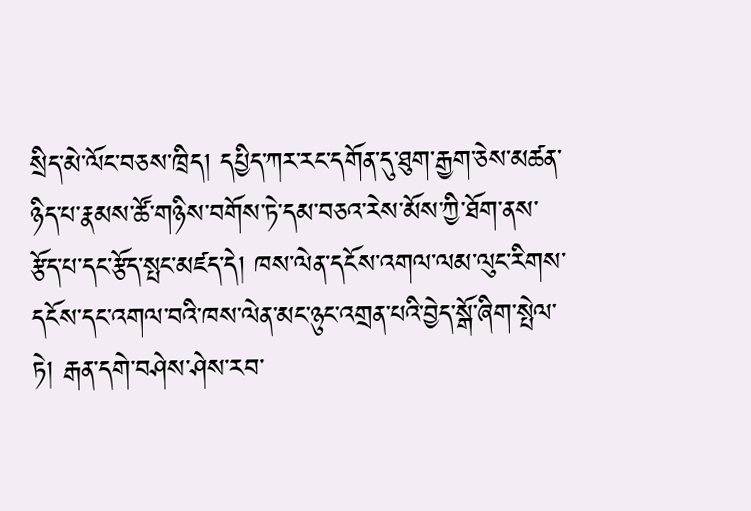སྲིད་མེ་ལོང་བཅས་ཁྲིད། དཔྱིད་ཀར་རང་དགོན་དུ་ཐུག་རྒྱག་ཅེས་མཚན་ཉིད་པ་རྣམས་ཚོ་གཉིས་བགོས་ཏེ་དམ་བཅའ་རེས་མོས་ཀྱི་ཐོག་ནས་རྩོད་པ་དང་རྩོད་སྤང་མཛད་དེ། ཁས་ལེན་དངོས་འགལ་ལམ་ལུང་རིགས་དངོས་དང་འགལ་བའི་ཁས་ལེན་མང་ཉུང་འགྲན་པའི་བྱེད་སྒོ་ཞིག་སྤེལ་ཏེ། རྒན་དགེ་བཤེས་ཤེས་རབ་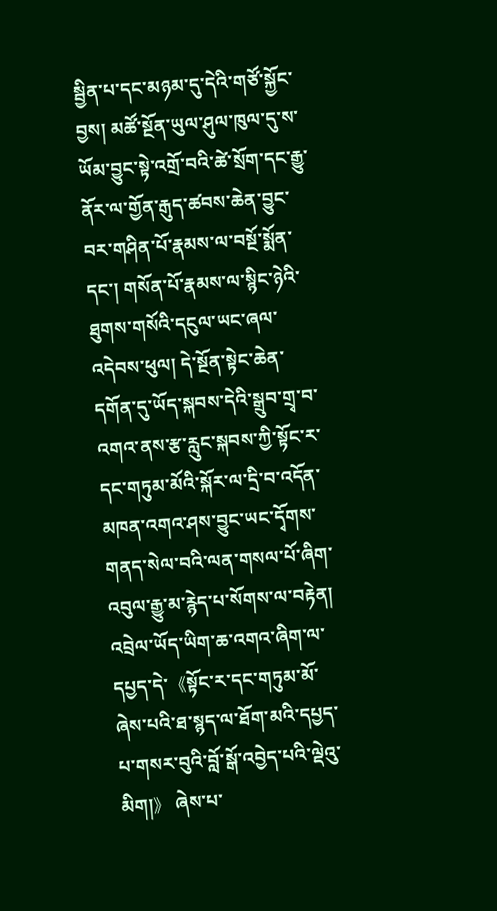སྦྱིན་པ་དང་མཉམ་དུ་དེའི་གཙོ་སྐྱོང་བྱས། མཚོ་སྔོན་ཡུལ་ཤུལ་ཁུལ་དུ་ས་ཡོམ་བྱུང་སྟེ་འགྲོ་བའི་ཚེ་སྲོག་དང་རྒྱུ་ནོར་ལ་གྱོན་རྒུད་ཚབས་ཆེན་བྱུང་བར་གཤིན་པོ་རྣམས་ལ་བསྔོ་སྨོན་དང་། གསོན་པོ་རྣམས་ལ་སྙིང་ཉེའི་ཐུགས་གསོའི་དངུལ་ཡང་ཞལ་འདེབས་ཕུལ། དེ་སྔོན་སྟེང་ཆེན་དགོན་དུ་ཡོད་སྐབས་དེའི་སྒྲུབ་གྲྭ་བ་འགའ་ནས་རྩ་རླུང་སྐབས་ཀྱི་སྟོང་ར་དང་གཏུམ་མོའི་སྐོར་ལ་དྲི་བ་འདོན་མཁན་འགའ་ཤས་བྱུང་ཡང་དྭོགས་གནད་སེལ་བའི་ལན་གསལ་པོ་ཞིག་འབུལ་རྒྱུ་མ་རྙེད་པ་སོགས་ལ་བརྟེན། འབྲེལ་ཡོད་ཡིག་ཆ་འགའ་ཞིག་ལ་དཔྱད་དེ་《སྟོང་ར་དང་གཏུམ་མོ་ཞེས་པའི་ཐ་སྙད་ལ་ཐོག་མའི་དཔྱད་པ་གསར་བུའི་བློ་སྒོ་འབྱེད་པའི་ལྡེའུ་མིག།》 ཞེས་པ་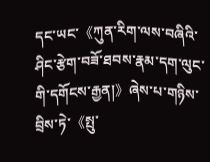དང་ཡང་《ཀུན་རིག་ལས་བཞིའི་ཤིང་རྩེག་བཟོ་ཐབས་རྣམ་དག་ལུང་གི་དགོངས་རྒྱན།》ཞེས་པ་གཉིས་བྲིས་ཏེ་《སྤུ་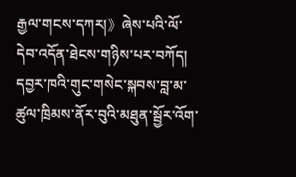རྒྱལ་གངས་དཀར།》ཞེས་པའི་ལོ་དེབ་འདོན་ཐེངས་གཉིས་པར་བཀོད། དབྱར་ཁའི་གུང་གསེང་སྐབས་བླ་མ་ཚུལ་ཁྲིམས་ནོར་བུའི་མཐུན་སྦྱོར་འོག་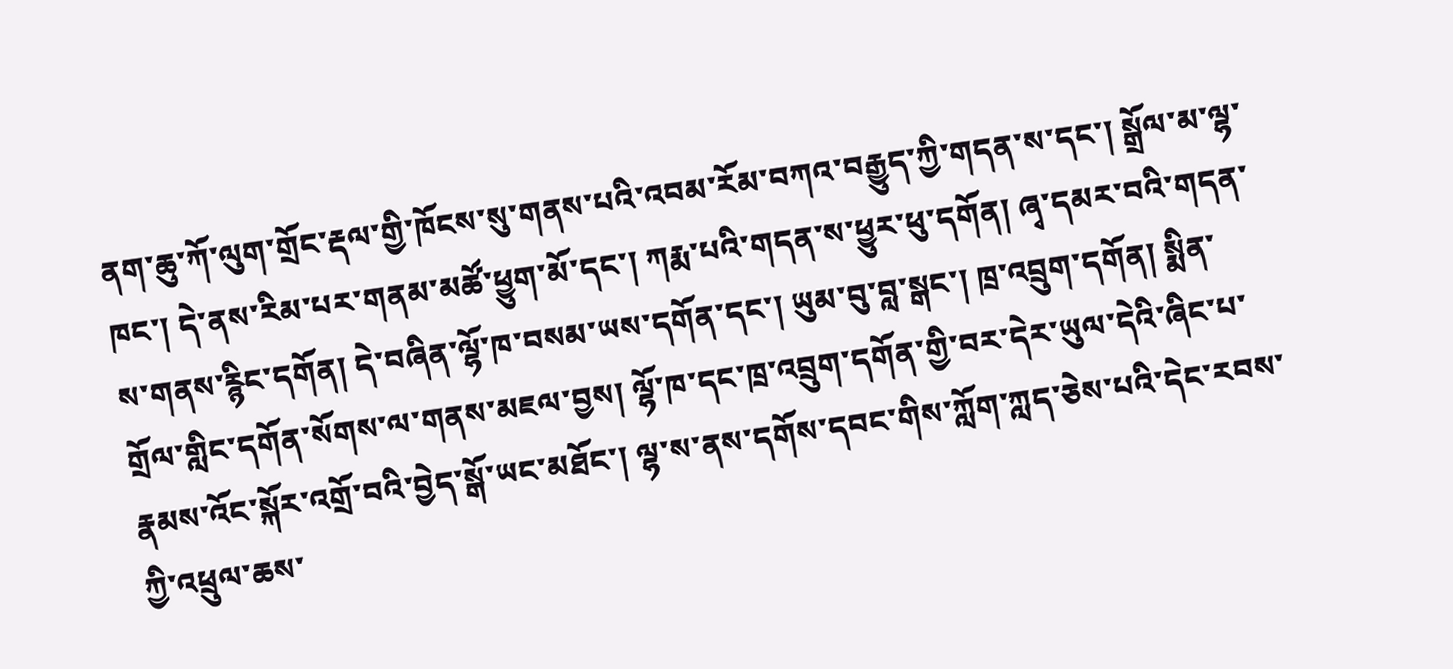ནག་ཆུ་ཀོ་ལུག་གྲོང་རྡལ་གྱི་ཁོངས་སུ་གནས་པའི་འབམ་རོམ་བཀའ་བརྒྱུད་ཀྱི་གདན་ས་དང་། སྒྲོལ་མ་ལྷ་ཁང་། དེ་ནས་རིམ་པར་གནམ་མཚོ་ཕྱུག་མོ་དང་། ཀརྨ་པའི་གདན་ས་ཕྱུར་ཕུ་དགོན། ཞྭ་དམར་བའི་གདན་ས་གནས་རྙིང་དགོན། དེ་བཞིན་ལྷོ་ཁ་བསམ་ཡས་དགོན་དང་། ཡུམ་བུ་བླ་སྒང་། ཁྲ་འབྲུག་དགོན། སྨིན་གྲོལ་གླིང་དགོན་སོགས་ལ་གནས་མཇལ་བྱས། ལྷོ་ཁ་དང་ཁྲ་འབྲུག་དགོན་གྱི་བར་དེར་ཡུལ་དེའི་ཞིང་པ་རྣམས་འོང་སྐོར་འགྲོ་བའི་བྱེད་སྒོ་ཡང་མཐོང་། ལྷ་ས་ནས་དགོས་དབང་གིས་ཀློག་ཀླད་ཅེས་པའི་དེང་རབས་ཀྱི་འཕྲུལ་ཆས་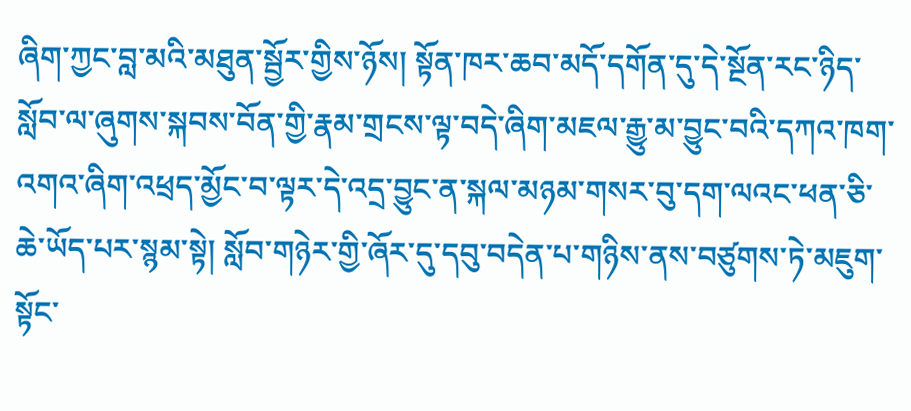ཞིག་ཀྱང་བླ་མའི་མཐུན་སྦྱོར་གྱིས་ཉོས། སྟོན་ཁར་ཆབ་མདོ་དགོན་དུ་དེ་སྔོན་རང་ཉིད་སློབ་ལ་ཞུགས་སྐབས་བོན་གྱི་རྣམ་གྲངས་ལྟ་བདེ་ཞིག་མཇལ་རྒྱུ་མ་བྱུང་བའི་དཀའ་ཁག་འགའ་ཞིག་འཕྲད་མྱོང་བ་ལྟར་དེ་འདྲ་བྱུང་ན་སྐལ་མཉམ་གསར་བུ་དག་ལའང་ཕན་ཅི་ཆེ་ཡོད་པར་སྙམ་སྟེ། སློབ་གཉེར་གྱི་ཞོར་དུ་དབུ་བདེན་པ་གཉིས་ནས་བཙུགས་ཏེ་མཇུག་སྟོང་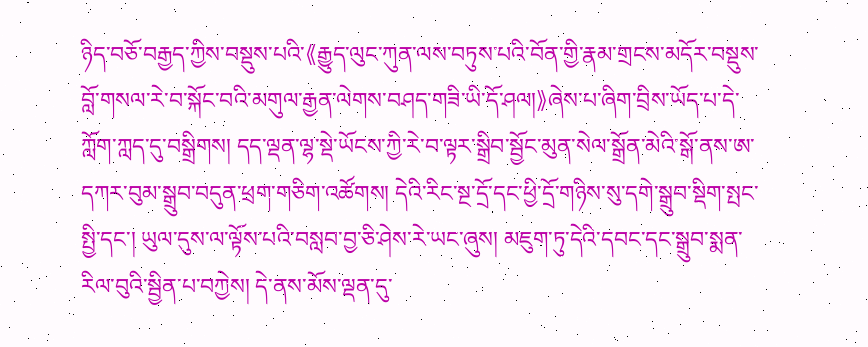ཉིད་བཅོ་བརྒྱད་ཀྱིས་བསྡུས་པའི་《རྒྱུད་ལུང་ཀུན་ལས་བཏུས་པའི་བོན་གྱི་རྣམ་གྲངས་མདོར་བསྡུས་བློ་གསལ་རེ་བ་སྐོང་བའི་མགུལ་རྒྱན་ལེགས་བཤད་གཟི་ཡི་དོ་ཤལ།》ཞེས་པ་ཞིག་བྲིས་ཡོད་པ་དེ་ཀློག་ཀླད་དུ་བསྒྲིགས། དད་ལྡན་ལྷ་སྡེ་ཡོངས་ཀྱི་རེ་བ་ལྟར་སྒྲིབ་སྦྱོང་མུན་སེལ་སྒྲོན་མེའི་སྒོ་ནས་ཨ་དཀར་བུམ་སྒྲུབ་བདུན་ཕྲག་གཅིག་འཚོགས། དེའི་རིང་སྔ་དྲོ་དང་ཕྱི་དྲོ་གཉིས་སུ་དགེ་སྒྲུབ་སྡིག་སྤང་སྤྱི་དང་། ཡུལ་དུས་ལ་ལྟོས་པའི་བསླབ་བྱ་ཅི་ཤེས་རེ་ཡང་ཞུས། མཇུག་ཏུ་དེའི་དབང་དང་སྒྲུབ་སྨན་རིལ་བུའི་སྦྱིན་པ་བཀྱེས། དེ་ནས་མོས་ལྡན་དུ་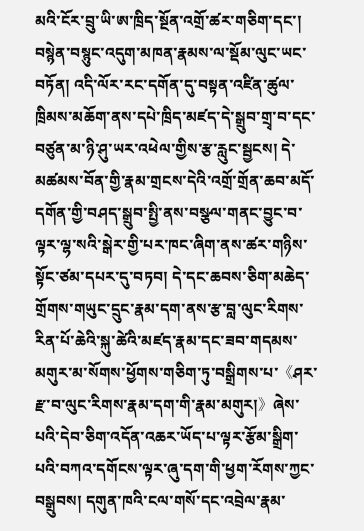མའི་ངོར་བྲུ་ཡི་ཨ་ཁྲིད་སྔོན་འགྲོ་ཚར་གཅིག་དང་། བསྙེན་བསྙུང་འདུག་མཁན་རྣམས་ལ་སྡོམ་ལུང་ཡང་བཏོན། འདི་ལོར་རང་དགོན་དུ་བསྟན་འཛིན་ཚུལ་ཁྲིམས་མཆོག་ནས་དཔེ་ཁྲིད་མཛད་དེ་སྒྲུབ་གྲྭ་བ་དང་བཙུན་མ་ཉི་ཤུ་ཡར་འཕེལ་གྱིས་རྩ་རླུང་སྦྱངས། དེ་མཚམས་བོན་གྱི་རྣམ་གྲངས་དེའི་འགྲོ་གྲོན་ཆབ་མདོ་དགོན་གྱི་བཤད་སྒྲུབ་སྤྱི་ནས་བསྩལ་གནང་བྱུང་བ་ལྟར་ལྷ་སའི་སྒེར་གྱི་པར་ཁང་ཞིག་ནས་ཚར་གཉིས་སྟོང་ཙམ་དཔར་དུ་བཏབ། དེ་དང་ཆབས་ཅིག་མཆེད་གྲོགས་གཡུང་དྲུང་རྣམ་དག་ནས་རྩ་བླ་ལུང་རིགས་རིན་པོ་ཆེའི་སྐུ་ཚེའི་མཛད་རྣམ་དང་ཟབ་གདམས་མགུར་མ་སོགས་ཕྱོགས་གཅིག་ཏུ་བསྒྲིགས་པ་《ཤར་རྫ་བ་ལུང་རིགས་རྣམ་དག་གི་རྣམ་མགུར།》ཞེས་པའི་དེབ་ཅིག་འདོན་འཆར་ཡོད་པ་ལྟར་རྩོམ་སྒྲིག་པའི་བཀའ་དགོངས་ལྟར་ཞུ་དག་གི་ཕྱག་རོགས་ཀྱང་བསྒྲུབས། དགུན་ཁའི་ངལ་གསོ་དང་འབྲེལ་རྣམ་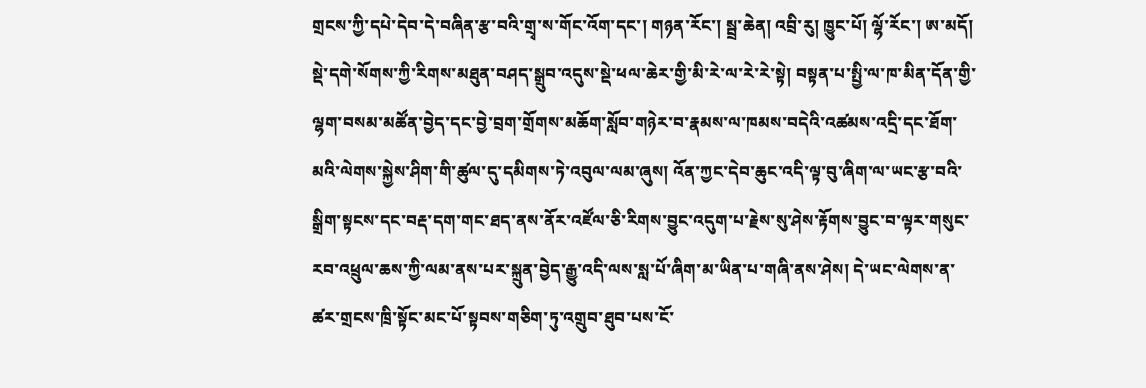གྲངས་ཀྱི་དཔེ་དེབ་དེ་བཞིན་རྩ་བའི་གྲྭ་ས་གོང་འོག་དང་། གཉན་རོང་། སྦྲ་ཆེན། འབྲི་རུ། ཁྱུང་པོ། ལྷོ་རོང་། ཨ་མདོ། སྡེ་དགེ་སོགས་ཀྱི་རིགས་མཐུན་བཤད་སྒྲུབ་འདུས་སྡེ་ཕལ་ཆེར་གྱི་མི་རེ་ལ་རེ་རེ་སྟེ། བསྟན་པ་སྤྱི་ལ་ཁ་མིན་དོན་གྱི་ལྷག་བསམ་མཚོན་བྱེད་དང་བྱེ་བྲག་གྲོགས་མཆོག་སློབ་གཉེར་བ་རྣམས་ལ་ཁམས་བདེའི་འཚམས་འདྲི་དང་ཐོག་མའི་ལེགས་སྐྱེས་ཤིག་གི་ཚུལ་དུ་དམིགས་ཏེ་འབུལ་ལམ་ཞུས། འོན་ཀྱང་དེབ་ཆུང་འདི་ལྟ་བུ་ཞིག་ལ་ཡང་རྩ་བའི་སྒྲིག་སྟངས་དང་བརྡ་དག་གང་ཐད་ནས་ནོར་འཛོལ་ཅི་རིགས་བྱུང་འདུག་པ་རྗེས་སུ་ཤེས་རྟོགས་བྱུང་བ་ལྟར་གསུང་རབ་འཕྲུལ་ཆས་ཀྱི་ལམ་ནས་པར་སྐྲུན་བྱེད་རྒྱུ་འདི་ལས་སླ་པོ་ཞིག་མ་ཡིན་པ་གཞི་ནས་ཤེས། དེ་ཡང་ལེགས་ན་ཚར་གྲངས་ཁྲི་སྟོང་མང་པོ་སྟབས་གཅིག་ཏུ་འགྲུབ་ཐུབ་པས་ངོ་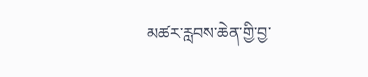མཚར་རླབས་ཆེན་གྱི་བྱ་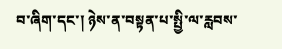བ་ཞིག་དང་། ཉེས་ན་བསྟན་པ་སྤྱི་ལ་རླབས་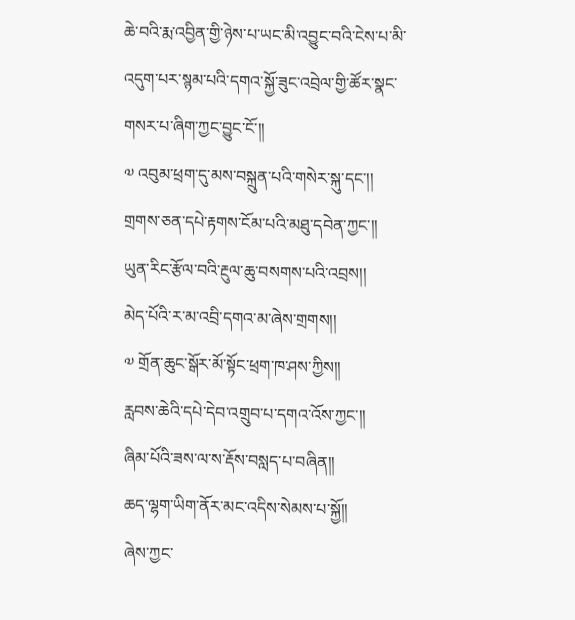ཆེ་བའི་རྨ་འབྱིན་གྱི་ཉེས་པ་ཡང་མི་འབྱུང་བའི་ངེས་པ་མི་འདུག་པར་སྙམ་པའི་དགའ་སྐྱོ་ཟུང་འབྲེལ་གྱི་ཚོར་སྣང་གསར་པ་ཞིག་ཀྱང་བྱུང་ངོ་།།
༧ འབུམ་ཕྲག་དུ་མས་བསྐྲུན་པའི་གསེར་སྐུ་དང་།།
གྲགས་ཅན་དཔེ་རྟགས་ངོམ་པའི་མཐུ་དབེན་ཀྱང་།།
ཡུན་རིང་རྩོལ་བའི་རྔུལ་ཆུ་བསགས་པའི་འབྲས།།
མེད་པོའི་ར་མ་འབྲི་དགའ་མ་ཞེས་གྲགས།།
༧ གྲོན་ཆུང་སྒོར་མོ་སྟོང་ཕྲག་ཁ་ཤས་ཀྱིས།།
རླབས་ཆེའི་དཔེ་དེབ་འགྲུབ་པ་དགའ་འོས་ཀྱང་།།
ཞིམ་པོའི་ཟས་ལ་ས་རྡོས་བསླད་པ་བཞིན།།
ཆད་ལྷག་ཡིག་ནོར་མང་འདིས་སེམས་པ་སྐྱོ།།
ཞེས་ཀྱང་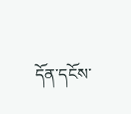དོན་དངོས་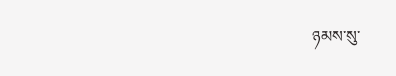ཉམས་སུ་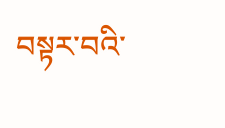བསྟར་བའི་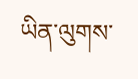ཡིན་ལུགས་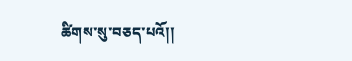ཚིགས་སུ་བཅད་པའོ།།